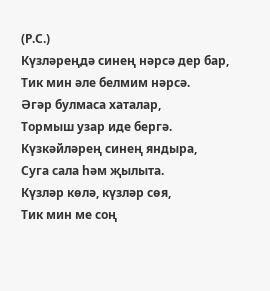(Р.С.)
Күзләреңдә синең нәрсә дер бар,
Тик мин әле белмим нәрсә.
Әгәр булмаса хаталар,
Тормыш узар иде бергә.
Күзкәйләрең синең яндыра,
Суга сала һәм җылыта.
Күзләр көлә, күзләр сөя,
Тик мин ме соң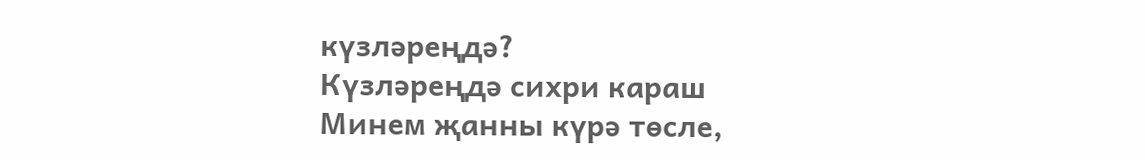күзләреңдә?
Күзләреңдә сихри караш
Минем җанны күрә төсле,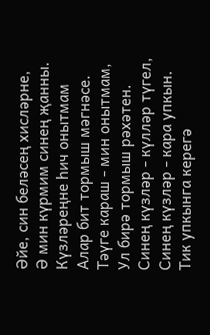Әйе, син беләсең хисләрне,
Ә мин күрмим синең җанны.
Күзләреңне һич онытмам
Алар бит тормыш мәгнәсе.
Тәүге караш - мин онытмам,
Ул бирә тормыш рәхәтен.
Синең күзләр - күлләр түгел,
Синең күзләр - кара упкын.
Тик упкынга керегә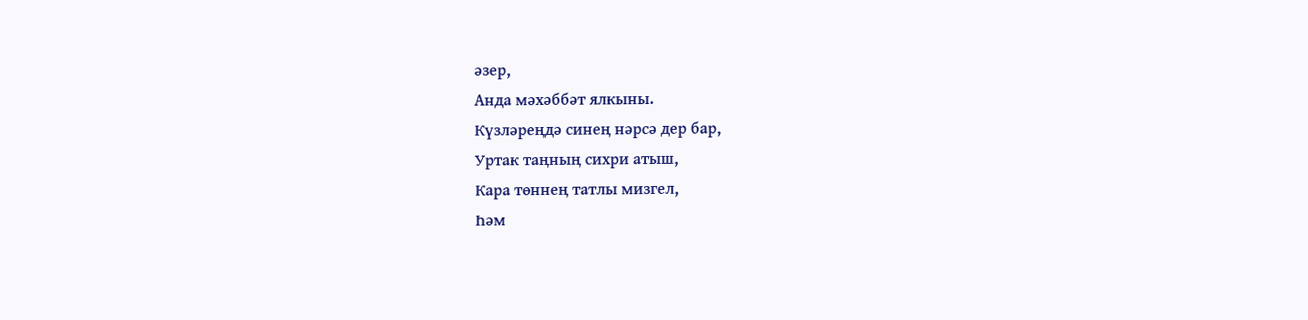әзер,
Анда мәхәббәт ялкыны.
Күзләреңдә синең нәрсә дер бар,
Уртак таңның сихри атыш,
Кара төннең татлы мизгел,
Һәм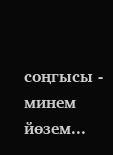соңгысы - минем йөзем...